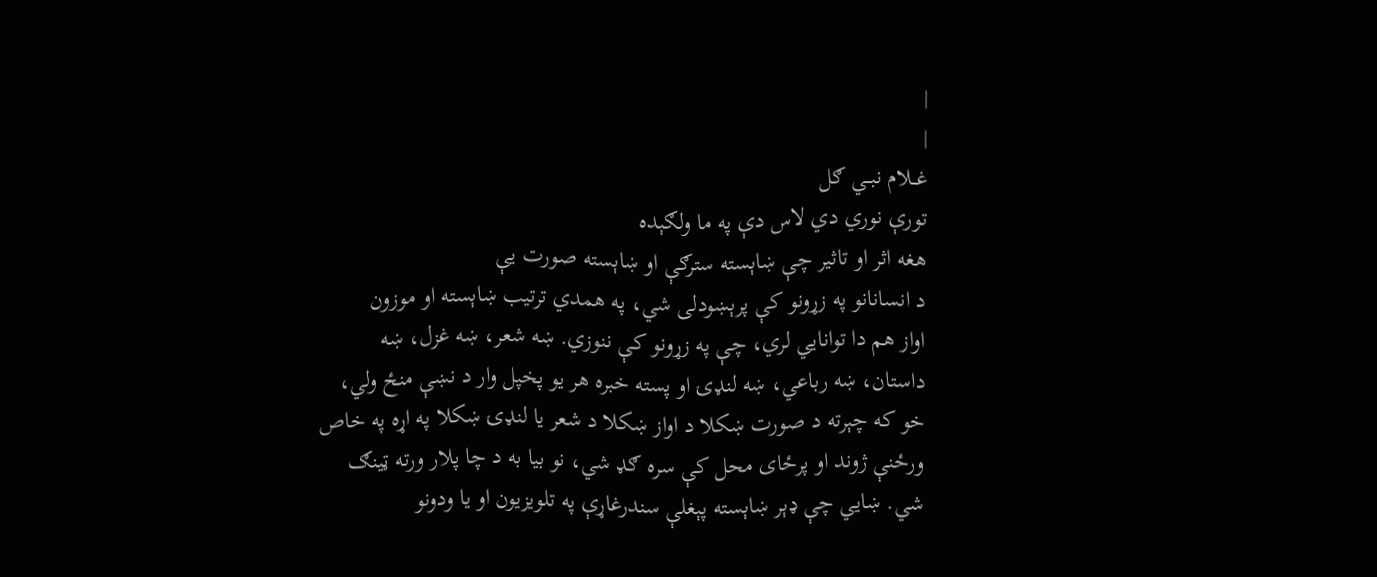|
|
غــلام نبــي ګل
تورې نوري دي لاس دې په ما ولګېده
هغه اثر او تاثير چې ښاېسته سترګې او ښاېسته صورت يې
د انسانانو په زړونو كې پرېښودلى شي، په همدي ترتيب ښاېسته او موزون
اواز هم دا توانايي لري، چې په زړونو كې ننوزي. ښه شعر، ښه غزل، ښه
داستان، ښه رباعي، ښه لنډۍ او پسته خبره هر يو پخپل وار د نښې منځ ولي،
خو كه چېرته د صورت ښكلا د اواز ښكلا د شعر يا لنډۍ ښكلا په اړه په خاص
ورځنې ژوند او پرځاى محل كې سره ګډ شي، نو بيا به د چا پلار ورته ټينګ
شي. ښايي چې ډېر ښاېسته پېغلې سندرغاړې په تلويزيون او يا ودونو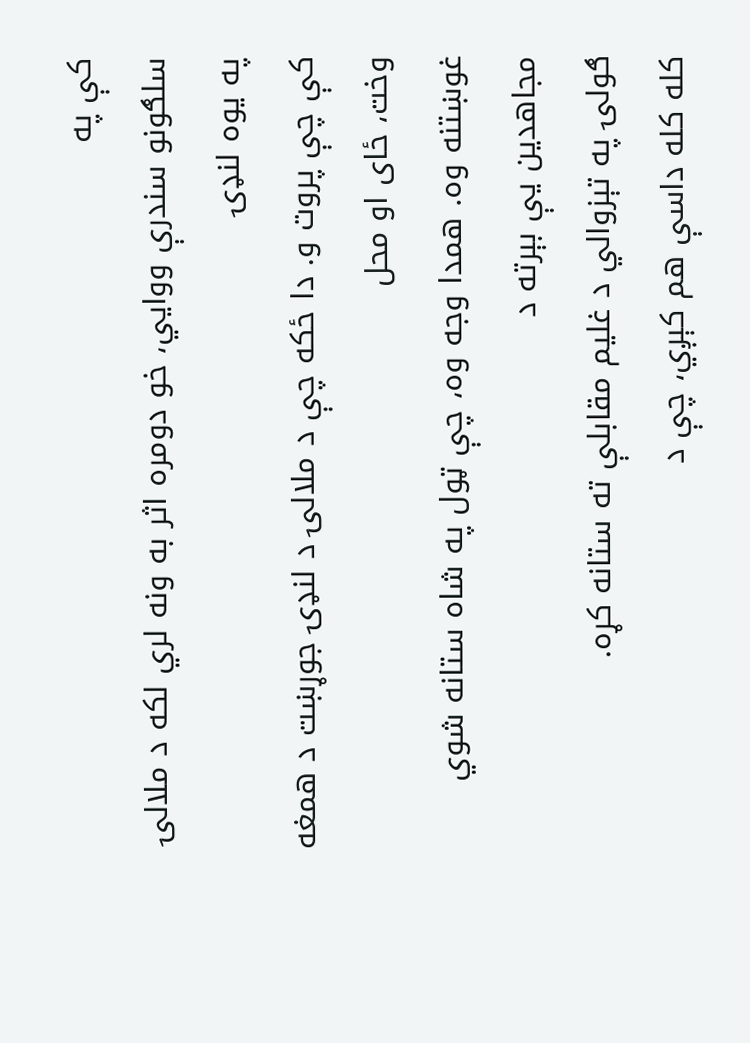كې په
سلګونو سندرې ووايي، خو دومره اثر به ونه لري لكه د ملالۍ په يوه لنډۍ
كې چې پروت و. دا ځكه چې د ملالۍ د لنډۍ جوړښت د همغه وخت، ځاى او محل
غوښتنه وه. همدا وجه وه، چې ټول په شاه ستانه شوي مجاهدين يې بېرته د
ګولۍ په تېزوالي د غليم مقابلې ته ستانه كړه.
كله كله داسې هم كېږي، چې د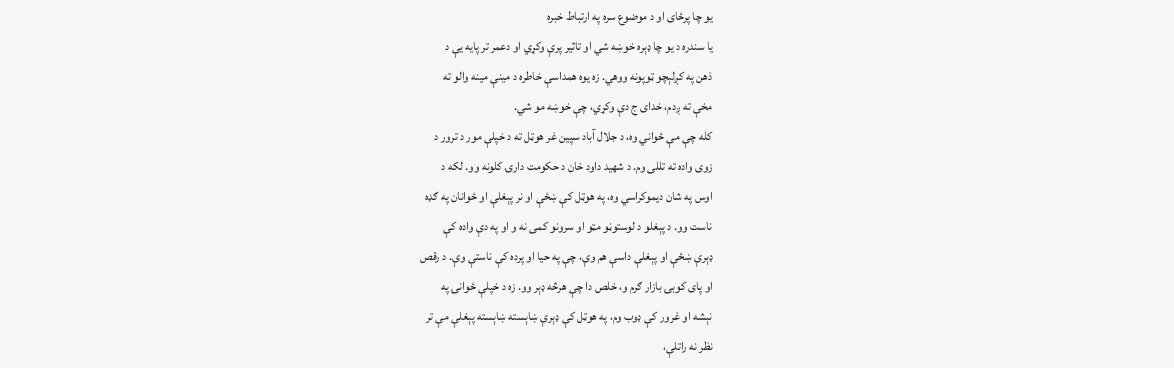يو چا پرځاى او د موضوع سره په ارتباط خبره
يا سندره د يو چا ډېره خوښه شي او تاثير پرې وكړي او دعمر تر پايه يې د
ذهن په كږلېچو ټوپونه ووهي. زه يوه همداسې خاطره د مينې مينه والو ته
مخې ته ږدم، خداى ج دې وكړي، چې خوښه مو شي.
كله چې مې ځواني وه، د جلال آباد سپين غر هوټل ته د خپلې مور د ترور د
زوى واده ته تللى وم. د شهيد داود خان د حكومت دارۍ كلونه وو. لكه د
اوس په شان ديموكراسي وه، په هوټل كې ښځې او نر پېغلې او ځوانان په ګډه
ناست وو. د پېغلو د لوستوڼو مټو او سرونو كمى نه و او په دې واده كې
ډېرې ښځې او پېغلې داسې هم وې، چې په حيا او پرده كې ناستې وې. د رقص
او پاى كوبۍ بازار ګرم و، خلص دا چې هرڅه ډېر وو. زه د خپلې ځوانۍ په
نېشه او غرور كې ډوب وم، په هوټل كې ډېرې ښاېسته ښاېسته پېغلې مې تر
نظر نه راتلې،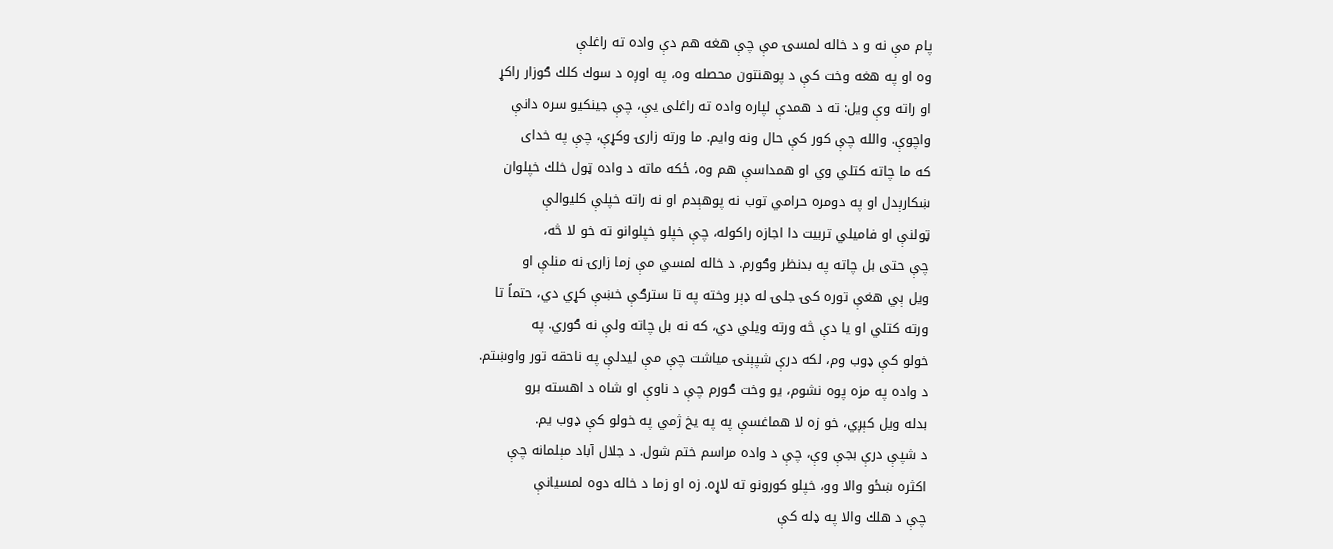پام مې نه و د خاله لمسۍ مې چې هغه هم دې واده ته راغلې
وه او په هغه وخت كې د پوهنتون محصله وه، په اوږه د سوك كلك ګوزار راكړ
او راته وې ويل: ته د همدې لپاره واده ته راغلى يې، چې جينكيو سره دانې
واچوې. والله چې كور كې حال ونه وايم. ما ورته زارۍ وكړې، چې په خداى
كه ما چاته كتلي وي او همداسې هم وه، ځكه ماته د واده ټول خلك خپلوان
ښكارېدل او په دومره حرامي توب نه پوهېدم او نه راته خپلې كليوالې
ټولنې او فاميلي تربيت دا اجازه راكوله، چې خپلو خپلوانو ته خو لا څه،
چې حتى بل چاته په بدنظر وګورم. د خاله لمسي مې زما زارۍ نه منلې او
ويل ېي هغې توره كۍ جلۍ له ډېر وخته په تا سترګې خښې كړي دي، حتماً تا
ورته كتلي او يا دې څه ورته ويلي دي، كه نه بل چاته ولې نه ګوري. په
خولو كې ډوب وم، لكه درې شپېنۍ مياشت چې مې ليدلې په ناحقه تور واوښتم.
د واده په مزه پوه نشوم، يو وخت ګورم چې د ناوې او شاه د اهسته برو
بدله ويل كېږي، خو زه لا هماغسې په په يخ ژمي په خولو كې ډوب يم.
د شپې درې بجې وې، چې د واده مراسم ختم شول. د جلال آباد مېلمانه چې
اكثره ښځو والا وو، خپلو كورونو ته لاړه. زه او زما د خاله دوه لمسيانې
چې د هلك والا په ډله كې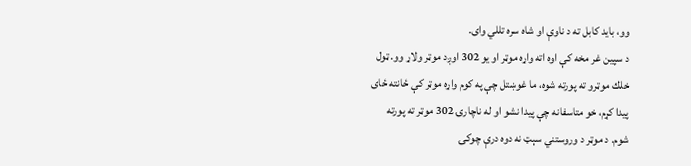وو، بايد كابل ته د ناوې او شاه سره تللي واى.
د سپين غر مخه كې اوه اته واړه موټر او يو 302 اوږد موټر ولاړ وو. ټول
خلك موټرو ته پورته شوه، ما غوښتل چې په كوم واړه موټر كې ځانته ځاى
پيدا كړم، خو متاسفانه چې پيدا نشو او له ناچارۍ 302 موټر ته پورته
شوم. د موټر د وروستني سېټ نه دوه درې چوكۍ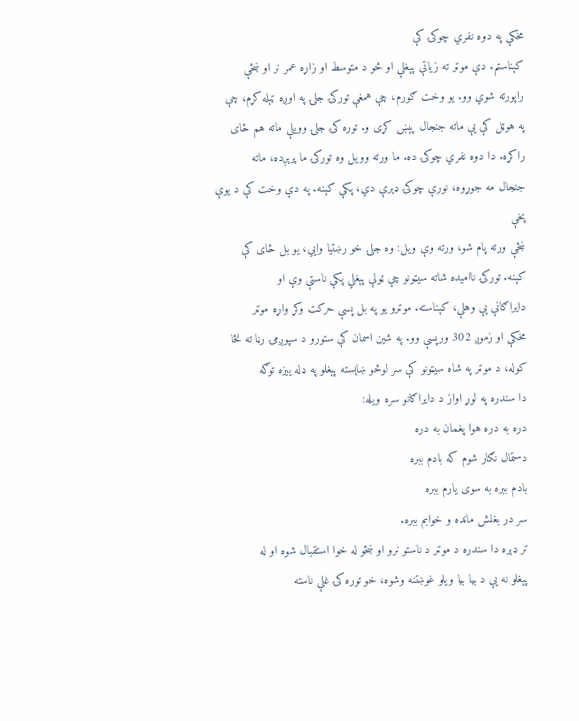مخكې په دوه نفري چوكۍ كې
كېناستم. دې موټر ته زياتې پېغلې او څو د متوسط او زاړه عمر نر او ښځې
راپورته شوي وو. يو وخت ګورم، چې همغې توركۍ جلۍ په اوږه ټېله كړم، چې
په هوټل كې يې ماته جنجال پېښ كړى و. توره كۍ جلۍ وويلې ماته هم ځاى
راكړه. دا دوه نفري چوكۍ ده. ما ورته وويل وه توركۍ ما پرېږده، ماته
جنجال مه جوړوه، نورې چوكۍ ډېرې دي، پكې كېنه. په دې وخت كې د يوې پخې
ښځې ورته پام شو، ورته وې ويل: وه جلۍ خو رښتيا وايي، يو بل ځاى كې
كېنه. توركۍ نااميده شاته سيټونو چې ټولې پېغلي پكې ناستې وې او
دايراګانې يې وهلې، كېناسته. موټرو يو په بل پسې حركت وكړ واړه موټر
مخكې او زموږ 302 ورپسې وو. په شين اسمان كې ستورو د سپوږمۍ رڼا ته نڅا
كوله، د موټر په شاه سيټونو كې سر لوڅو ښاېسته پېغلو په ډله ييزه توګه
دا سندره په لوړ اواز د دايراګانو سره ويله:
دره به دره هوا پغمان به دره
دستمال نګار شوم كه بادم ببره
بادم ببره به سوى يارم ببره
سر در بغلش مانده و خوابم ببره.
تر ډېره دا سندره د موټر د ناستو نرو او ښځو له خوا استقبال شوه او له
پېغلو نه يې د بيا بيا ويلو غوښتنه وشوه، خو توره كۍ غلې ناسته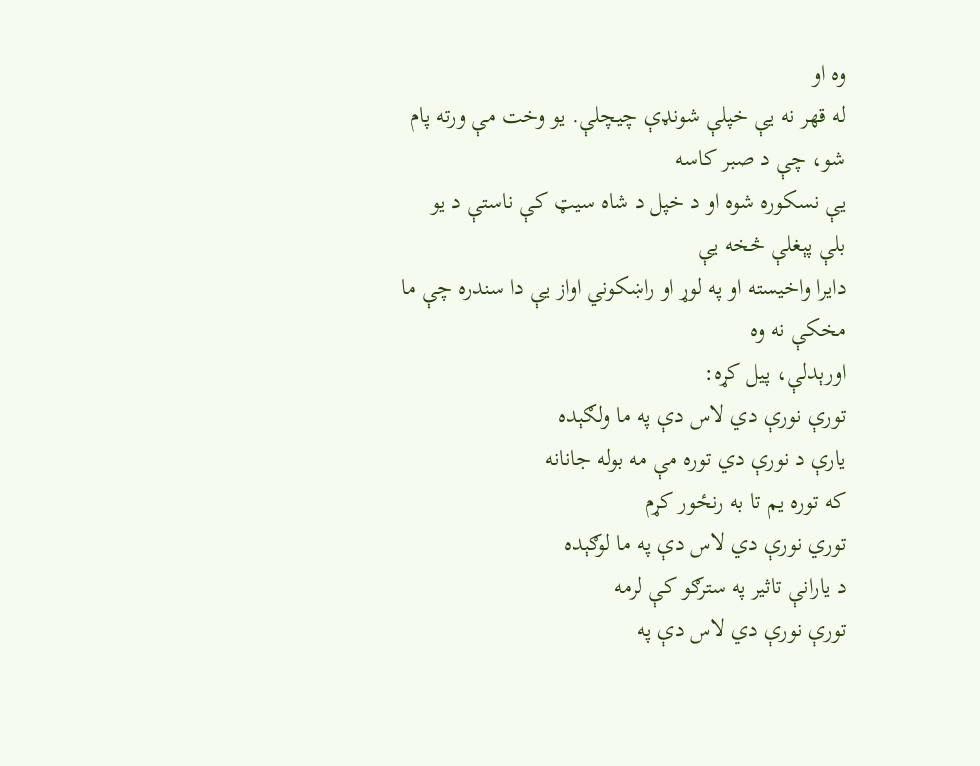وه او
له قهر نه يې خپلې شونډې چيچلې. يو وخت مې ورته پام شو، چې د صبر كاسه
يې نسكوره شوه او د خپل د شاه سيټ كې ناستې د يو بلې پېغلې څخه يې
دايرا واخيسته او په لوړ او راښكوني اواز يې دا سندره چې ما مخكې نه وه
اورېدلې، پيل كړه:
تورې نورې دي لاس دې په ما ولګېده
يارې د نورې دي توره مې مه بوله جانانه
كه توره يم تا به رنځور كړم
توري نورې دي لاس دې په ما لوګېده
د يارانې تاثير په سترګو كې لرمه
تورې نورې دي لاس دې په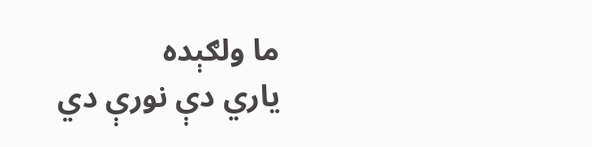ما ولګېده
ياري دې نورې دي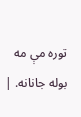توره مې مه بوله جانانه. |